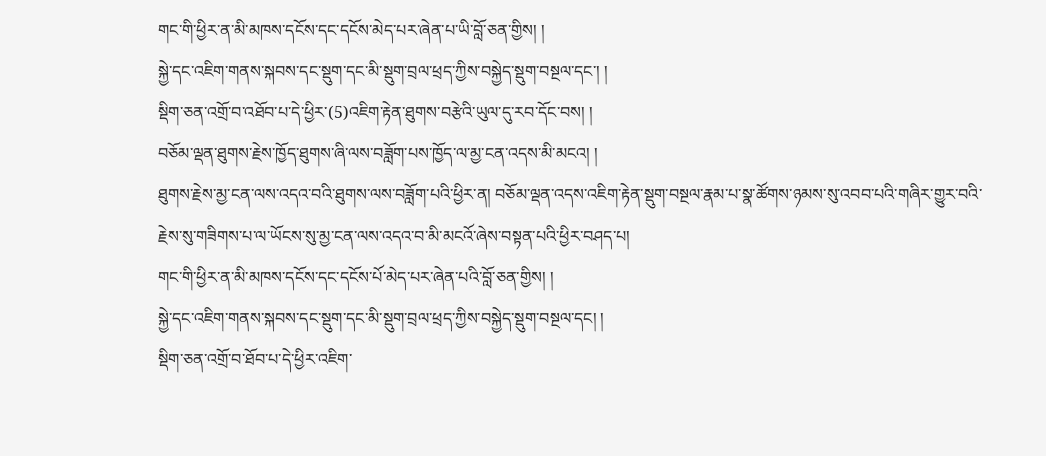གང་གི་ཕྱིར་ན་མི་མཁས་དངོས་དང་དངོས་མེད་པར་ཞེན་པ་ཡི་བློ་ཅན་གྱིས། །
སྐྱེ་དང་འཇིག་གནས་སྐབས་དང་སྡུག་དང་མི་སྡུག་བྲལ་ཕྲད་ཀྱིས་བསྐྱེད་སྡུག་བསྔལ་དང་། །
སྡིག་ཅན་འགྲོ་བ་འཐོབ་པ་དེ་ཕྱིར་(5)འཇིག་རྟེན་ཐུགས་བརྩེའི་ཡུལ་དུ་རབ་དོང་བས། །
བཅོམ་ལྡན་ཐུགས་རྗེས་ཁྱོད་ཐུགས་ཞི་ལས་བཟློག་པས་ཁྱོད་ལ་མྱ་ངན་འདས་མི་མངའ། །
ཐུགས་རྗེས་མྱ་ངན་ལས་འདའ་བའི་ཐུགས་ལས་བཟློག་པའི་ཕྱིར་ན། བཅོམ་ལྡན་འདས་འཇིག་རྟེན་སྡུག་བསྔལ་རྣམ་པ་སྣ་ཚོགས་ཉམས་སུ་འབབ་པའི་གཞིར་གྱུར་བའི་རྗེས་སུ་གཟིགས་པ་ལ་ཡོངས་སུ་མྱ་ངན་ལས་འདའ་བ་མི་མངའོ་ཞེས་བསྟན་པའི་ཕྱིར་བཤད་པ།
གང་གི་ཕྱིར་ན་མི་མཁས་དངོས་དང་དངོས་པོ་མེད་པར་ཞེན་པའི་བློ་ཅན་གྱིས། །
སྐྱེ་དང་འཇིག་གནས་སྐབས་དང་སྡུག་དང་མི་སྡུག་བྲལ་ཕྲད་ཀྱིས་བསྐྱེད་སྡུག་བསྔལ་དང། །
སྡིག་ཅན་འགྲོ་བ་ཐོབ་པ་དེ་ཕྱིར་འཇིག་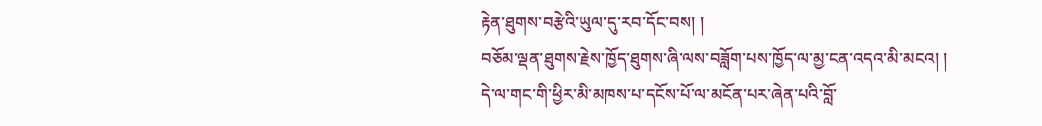རྟེན་ཐུགས་བརྩེའི་ཡུལ་དུ་རབ་དོང་བས། །
བཅོམ་ལྡན་ཐུགས་རྗེས་ཁྱོད་ཐུགས་ཞི་ལས་བཟློག་པས་ཁྱོད་ལ་མྱ་ངན་འདའ་མི་མངའ། །
དེ་ལ་གང་གི་ཕྱིར་མི་མཁས་པ་དངོས་པོ་ལ་མངོན་པར་ཞེན་པའི་བློ་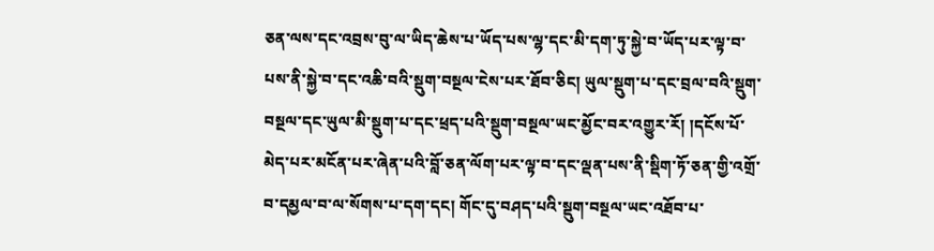ཅན་ལས་དང་འབྲས་བུ་ལ་ཡིད་ཆེས་པ་ཡོད་པས་ལྷ་དང་མི་དག་ཏུ་སྐྱེ་བ་ཡོད་པར་ལྟ་བ་པས་ནི་སྐྱེ་བ་དང་འཆི་བའི་སྡུག་བསྔལ་ངེས་པར་ཐོབ་ཅིང། ཡུལ་སྡུག་པ་དང་བྲལ་བའི་སྡུག་བསྔལ་དང་ཡུལ་མི་སྡུག་པ་དང་ཕྲད་པའི་སྡུག་བསྔལ་ཡང་མྱོང་བར་འགྱུར་རོ། །དངོས་པོ་མེད་པར་མངོན་པར་ཞེན་པའི་བློ་ཅན་ལོག་པར་ལྟ་བ་དང་ལྡན་པས་ནི་སྡིག་ཏོ་ཅན་གྱི་འགྲོ་བ་དམྱལ་བ་ལ་སོགས་པ་དག་དང། གོང་དུ་བཤད་པའི་སྡུག་བསྔལ་ཡང་འཐོབ་པ་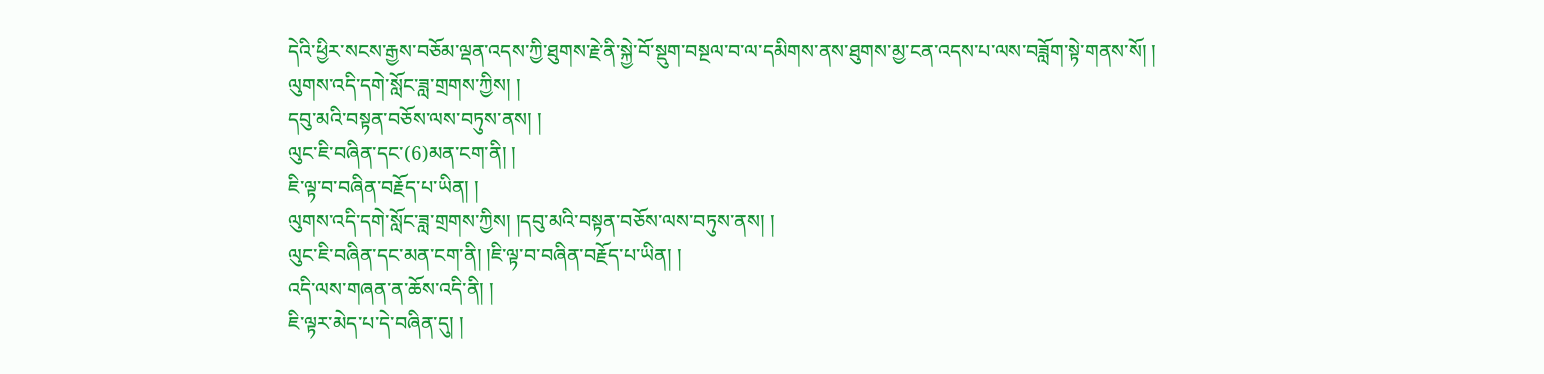དེའི་ཕྱིར་སངས་རྒྱས་བཅོམ་ལྡན་འདས་ཀྱི་ཐུགས་རྗེ་ནི་སྐྱེ་བོ་སྡུག་བསྔལ་བ་ལ་དམིགས་ནས་ཐུགས་མྱ་ངན་འདས་པ་ལས་བཟློག་སྟེ་གནས་སོ། །
ལུགས་འདི་དགེ་སློང་ཟླ་གྲགས་ཀྱིས། །
དབུ་མའི་བསྟན་བཅོས་ལས་བཏུས་ནས། །
ལུང་ཇི་བཞིན་དང་(6)མན་ངག་ནི། །
ཇི་ལྟ་བ་བཞིན་བརྗོད་པ་ཡིན། །
ལུགས་འདི་དགེ་སློང་ཟླ་གྲགས་ཀྱིས། །དབུ་མའི་བསྟན་བཅོས་ལས་བཏུས་ནས། །
ལུང་ཇི་བཞིན་དང་མན་ངག་ནི། །ཇི་ལྟ་བ་བཞིན་བརྗོད་པ་ཡིན། །
འདི་ལས་གཞན་ན་ཆོས་འདི་ནི། །
ཇི་ལྟར་མེད་པ་དེ་བཞིན་དུ། །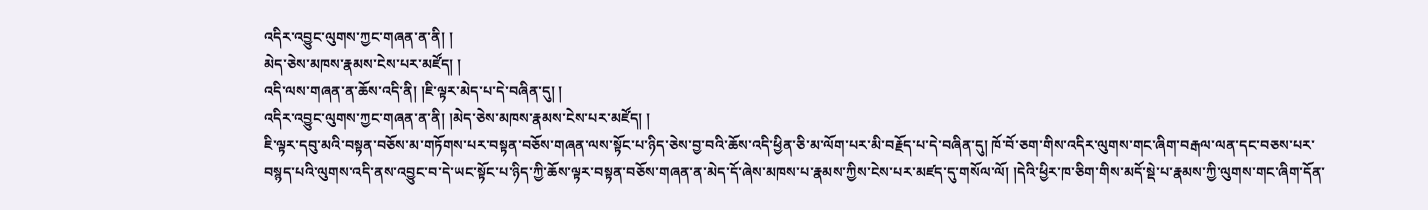འདིར་འབྱུང་ལུགས་ཀྱང་གཞན་ན་ནི། །
མེད་ཅེས་མཁས་རྣམས་ངེས་པར་མཛོད། །
འདི་ལས་གཞན་ན་ཆོས་འདི་ནི། །ཇི་ལྟར་མེད་པ་དེ་བཞིན་དུ། །
འདིར་འབྱུང་ལུགས་ཀྱང་གཞན་ན་ནི། །མེད་ཅེས་མཁས་རྣམས་ངེས་པར་མཛོད། །
ཇི་ལྟར་དབུ་མའི་བསྟན་བཅོས་མ་གཏོགས་པར་བསྟན་བཅོས་གཞན་ལས་སྟོང་པ་ཉིད་ཅེས་བྱ་བའི་ཆོས་འདི་ཕྱིན་ཅི་མ་ལོག་པར་མི་བརྗོད་པ་དེ་བཞིན་དུ། ཁོ་བོ་ཅག་གིས་འདིར་ལུགས་གང་ཞིག་བརྒལ་ལན་དང་བཅས་པར་བསྙད་པའི་ལུགས་འདི་ནས་འབྱུང་བ་དེ་ཡང་སྟོང་པ་ཉིད་ཀྱི་ཆོས་ལྟར་བསྟན་བཅོས་གཞན་ན་མེད་དོ་ཞེས་མཁས་པ་རྣམས་ཀྱིས་ངེས་པར་མཛད་དུ་གསོལ་ལོ། །དེའི་ཕྱིར་ཁ་ཅིག་གིས་མདོ་སྡེ་པ་རྣམས་ཀྱི་ལུགས་གང་ཞིག་དོན་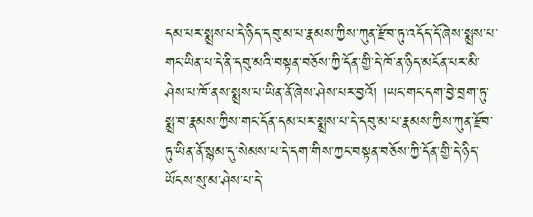དམ་པར་སྨྲས་པ་དེ་ཉིད་དབུ་མ་པ་རྣམས་ཀྱིས་ཀུན་རྫོབ་ཏུ་འདོད་དོ་ཞེས་སྨྲས་པ་གང་ཡིན་པ་དེ་ནི་དབུ་མའི་བསྟན་བཅོས་ཀྱི་དོན་གྱི་དེ་ཁོ་ན་ཉིད་མངོན་པར་མི་ཤེས་པ་ཁོ་ནས་སྨྲས་པ་ཡིན་ནོ་ཞེས་ཤེས་པར་བྱའོ། །ཡང་གང་དག་བྱེ་བྲག་ཏུ་སྨྲ་བ་རྣམས་ཀྱིས་གང་དོན་དམ་པར་སྨྲས་པ་དེ་དབུ་མ་པ་རྣམས་ཀྱིས་ཀུན་རྫོབ་ཏུ་ཡིན་ནོ་སྙམ་དུ་སེམས་པ་དེ་དག་གིས་ཀྱང་བསྟན་བཅོས་ཀྱི་དོན་གྱི་དེ་ཉིད་ཡོངས་སུ་མ་ཤེས་པ་དེ་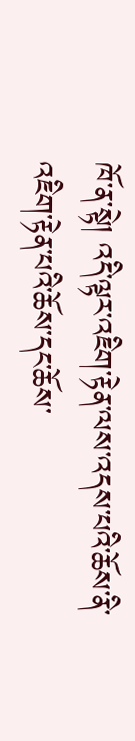ཁོ་ན་སྟེ། འདི་ལྟར་འཇིག་རྟེན་ལས་འདས་པའི་ཆོས་ནི་འཇིག་རྟེན་པའི་ཆོས་དང་ཆོས་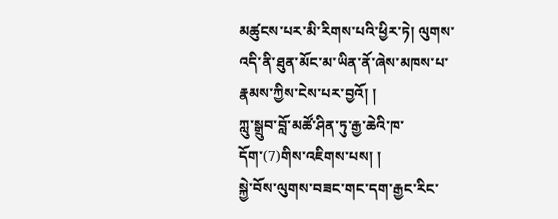མཚུངས་པར་མི་རིགས་པའི་ཕྱིར་ཏེ། ལུགས་འདི་ནི་ཐུན་མོང་མ་ཡིན་ནོ་ཞེས་མཁས་པ་རྣམས་ཀྱིས་ངེས་པར་བྱའོ། །
ཀླུ་སྒྲུབ་བློ་མཚོ་ཤིན་ཏུ་རྒྱ་ཆེའི་ཁ་དོག་(7)གིས་འཇིགས་པས། །
སྐྱེ་བོས་ལུགས་བཟང་གང་དག་རྒྱང་རིང་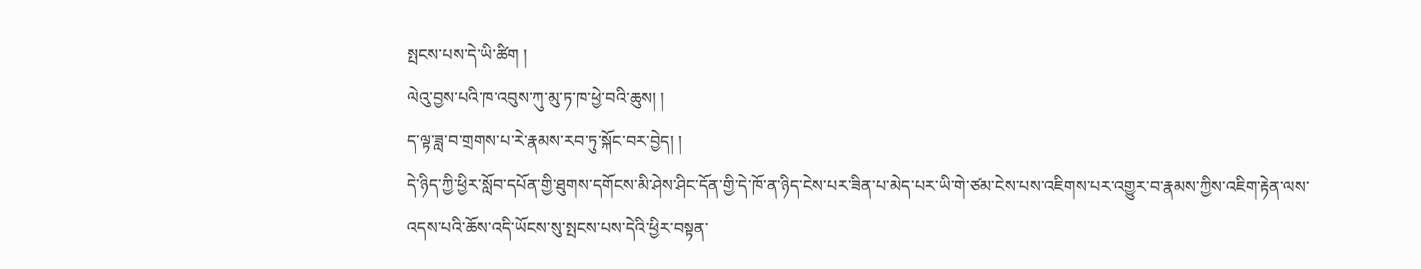སྤངས་པས་དེ་ཡི་ཚིག །
ལེའུ་བྱས་པའི་ཁ་འབུས་ཀུ་མུ་ཏ་ཁ་ཕྱེ་བའི་ཆུས། །
ད་ལྟ་ཟླ་བ་གྲགས་པ་རེ་རྣམས་རབ་ཏུ་སྐོང་བར་བྱེད། །
དེ་ཉིད་ཀྱི་ཕྱིར་སློབ་དཔོན་གྱི་ཐུགས་དགོངས་མི་ཤེས་ཤིང་དོན་གྱི་དེ་ཁོ་ན་ཉིད་ངེས་པར་ཟིན་པ་མེད་པར་ཡི་གེ་ཙམ་ངེས་པས་འཇིགས་པར་འགྱུར་བ་རྣམས་ཀྱིས་འཇིག་རྟེན་ལས་འདས་པའི་ཆོས་འདི་ཡོངས་སུ་སྤངས་པས་དེའི་ཕྱིར་བསྟན་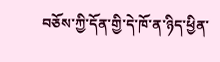བཅོས་ཀྱི་དོན་གྱི་དེ་ཁོ་ན་ཉིད་ཕྱིན་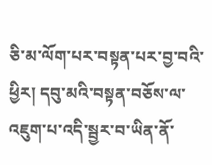ཅི་མ་ལོག་པར་བསྟན་པར་བྱ་བའི་ཕྱིར། དབུ་མའི་བསྟན་བཅོས་ལ་འཇུག་པ་འདི་སྦྱར་བ་ཡིན་ནོ་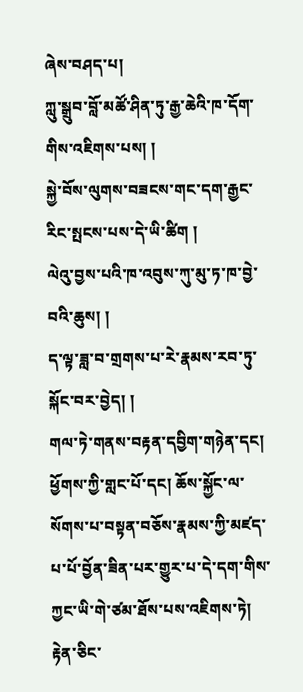ཞེས་བཤད་པ།
ཀླུ་སྒྲུབ་བློ་མཚོ་ཤིན་ཏུ་རྒྱ་ཆེའི་ཁ་དོག་གིས་འཇིགས་པས། །
སྐྱེ་བོས་ལུགས་བཟངས་གང་དག་རྒྱང་རིང་སྤངས་པས་དེ་ཡི་ཚིག །
ལེའུ་བྱས་པའི་ཁ་འབུས་ཀུ་མུ་ཏ་ཁ་བྱེ་བའི་ཆུས། །
ད་ལྟ་ཟླ་བ་གྲགས་པ་རེ་རྣམས་རབ་ཏུ་སྐོང་བར་བྱེད། །
གལ་ཏེ་གནས་བརྟན་དབྱིག་གཉེན་དང། ཕྱོགས་ཀྱི་གླང་པོ་དང། ཆོས་སྐྱོང་ལ་སོགས་པ་བསྟན་བཅོས་རྣམས་ཀྱི་མཛད་པ་པོ་བྱོན་ཟིན་པར་གྱུར་པ་དེ་དག་གིས་ཀྱང་ཡི་གེ་ཙམ་ཐོས་པས་འཇིགས་ཏེ། རྟེན་ཅིང་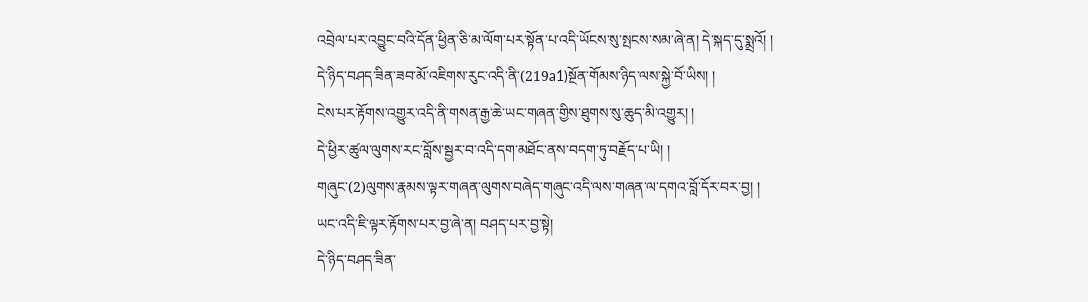འབྲེལ་པར་འབྱུང་བའི་དོན་ཕྱིན་ཅི་མ་ལོག་པར་སྟོན་པ་འདི་ཡོངས་སུ་སྤངས་སམ་ཞེ་ན། དེ་སྐད་དུ་སྨྲའོ། །
དེ་ཉིད་བཤད་ཟིན་ཟབ་མོ་འཇིགས་རུང་འདི་ནི་(219a1)སྔོན་གོམས་ཉིད་ལས་སྐྱེ་བོ་ཡིས། །
ངེས་པར་རྟོགས་འགྱུར་འདི་ནི་གསན་རྒྱ་ཆེ་ཡང་གཞན་གྱིས་ཐུགས་སུ་ཆུད་མི་འགྱུར། །
དེ་ཕྱིར་ཚུལ་ལུགས་རང་བློས་སྦྱར་བ་འདི་དག་མཐོང་ནས་བདག་ཏུ་བརྗོད་པ་ཡི། །
གཞུང་(2)ལུགས་རྣམས་ལྟར་གཞན་ལུགས་བཞེད་གཞུང་འདི་ལས་གཞན་ལ་དགའ་བློ་དོར་བར་བྱ། །
ཡང་འདི་ཇི་ལྟར་རྟོགས་པར་བྱ་ཞེ་ན། བཤད་པར་བྱ་སྟེ།
དེ་ཉིད་བཤད་ཟིན་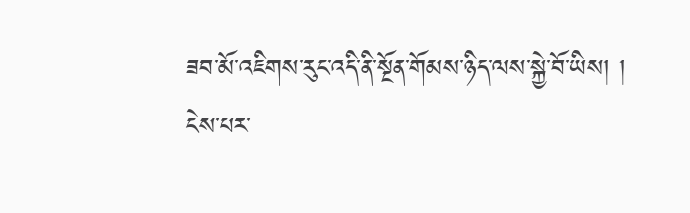ཟབ་མོ་འཇིགས་རུང་འདི་ནི་སྔོན་གོམས་ཉིད་ལས་སྐྱེ་བོ་ཡིས། །
ངེས་པར་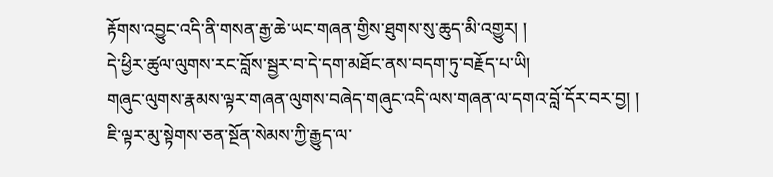རྟོགས་འབྱུང་འདི་ནི་གསན་རྒྱ་ཆེ་ཡང་གཞན་གྱིས་ཐུགས་སུ་ཆུད་མི་འགྱུར། །
དེ་ཕྱིར་ཚུལ་ལུགས་རང་བློས་སྦྱར་བ་དེ་དག་མཐོང་ནས་བདག་ཏུ་བརྗོད་པ་ཡི།
གཞུང་ལུགས་རྣམས་ལྟར་གཞན་ལུགས་བཞེད་གཞུང་འདི་ལས་གཞན་ལ་དགའ་བློ་དོར་བར་བྱ། །
ཇི་ལྟར་མུ་སྟེགས་ཅན་སྔོན་སེམས་ཀྱི་རྒྱུད་ལ་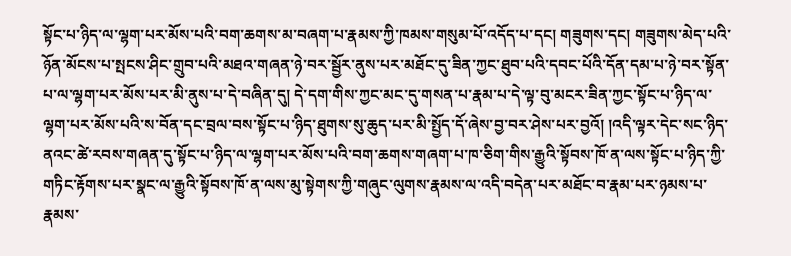སྟོང་པ་ཉིད་ལ་ལྷག་པར་མོས་པའི་བག་ཆགས་མ་བཞག་པ་རྣམས་ཀྱི་ཁམས་གསུམ་པོ་འདོད་པ་དང། གཟུགས་དང། གཟུགས་མེད་པའི་ཉོན་མོངས་པ་སྤངས་ཤིང་གྲུབ་པའི་མཐའ་གཞན་ཉེ་བར་སྦྱོར་ནུས་པར་མཐོང་དུ་ཟིན་ཀྱང་ཐུབ་པའི་དབང་པོའི་དོན་དམ་པ་ཉེ་བར་སྟོན་པ་ལ་ལྷག་པར་མོས་པར་མི་ནུས་པ་དེ་བཞིན་དུ། དེ་དག་གིས་ཀྱང་མང་དུ་གསན་པ་རྣམ་པ་དེ་ལྟ་བུ་མངར་ཟིན་ཀྱང་སྟོང་པ་ཉིད་ལ་ལྷག་པར་མོས་པའི་ས་བོན་དང་བྲལ་བས་སྟོང་པ་ཉིད་ཐུགས་སུ་ཆུད་པར་མི་སྤྱོད་དོ་ཞེས་བྱ་བར་ཤེས་པར་བྱའོ། །འདི་ལྟར་དེང་སང་ཉིད་ནའང་ཚེ་རབས་གཞན་དུ་སྟོང་པ་ཉིད་ལ་ལྷག་པར་མོས་པའི་བག་ཆགས་གཞག་པ་ཁ་ཅིག་གིས་རྒྱུའི་སྟོབས་ཁོ་ན་ལས་སྟོང་པ་ཉིད་ཀྱི་གཏིང་རྟོགས་པར་སྣང་ལ་རྒྱུའི་སྟོབས་ཁོ་ན་ལས་མུ་སྟེགས་ཀྱི་གཞུང་ལུགས་རྣམས་ལ་འདི་བདེན་པར་མཐོང་བ་རྣམ་པར་ཉམས་པ་རྣམས་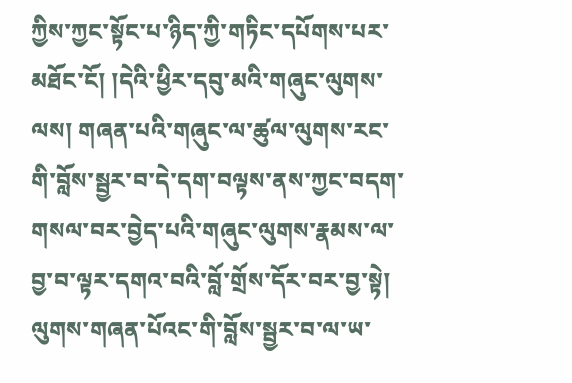ཀྱིས་ཀྱང་སྟོང་པ་ཉིད་ཀྱི་གཏིང་དཔོགས་པར་མཐོང་ངོ། །དེའི་ཕྱིར་དབུ་མའི་གཞུང་ལུགས་ལས། གཞན་པའི་གཞུང་ལ་ཚུལ་ལུགས་རང་གི་བློས་སྦྱར་བ་དེ་དག་བལྟས་ནས་ཀྱང་བདག་གསལ་བར་བྱེད་པའི་གཞུང་ལུགས་རྣམས་ལ་བྱ་བ་ལྟར་དགའ་བའི་བློ་གྲོས་དོར་བར་བྱ་སྟེ། ལུགས་གཞན་པོའང་གི་བློས་སྦྱར་བ་ལ་ཡ་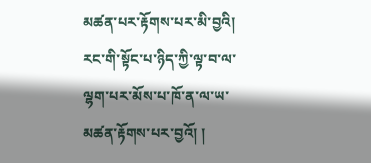མཚན་པར་རྟོགས་པར་མི་བྱའི། རང་གི་སྟོང་པ་ཉིད་ཀྱི་ལྟ་བ་ལ་ལྷག་པར་མོས་པ་ཁོ་ན་ལ་ཡ་མཚན་རྟོགས་པར་བྱའོ། །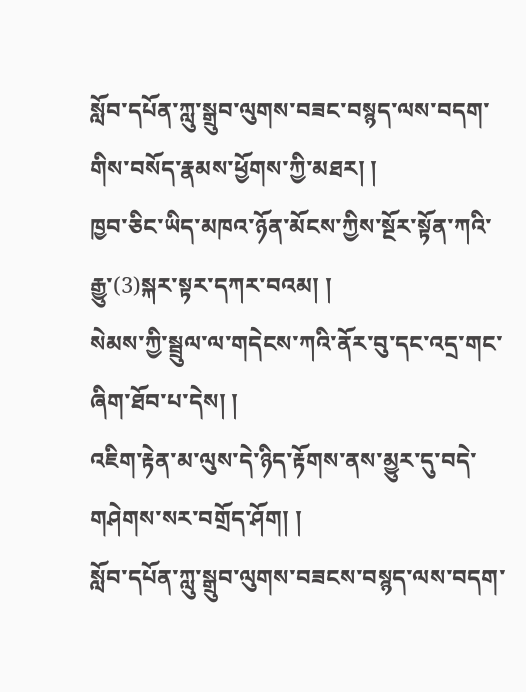སློབ་དཔོན་ཀླུ་སྒྲུབ་ལུགས་བཟང་བསྙད་ལས་བདག་གིས་བསོད་རྣམས་ཕྱོགས་ཀྱི་མཐར། །
ཁྱབ་ཅིང་ཡིད་མཁའ་ཉོན་མོངས་ཀྱིས་སྔོར་སྟོན་ཀའི་རྒྱུ་(3)སྐར་སྟར་དཀར་བའམ། །
སེམས་ཀྱི་སྦྲུལ་ལ་གདེངས་ཀའི་ནོར་བུ་དང་འདྲ་གང་ཞིག་ཐོབ་པ་དེས། །
འཇིག་རྟེན་མ་ལུས་དེ་ཉིད་རྟོགས་ནས་མྱུར་དུ་བདེ་གཤེགས་སར་བགྲོད་ཤོག། །
སློབ་དཔོན་ཀླུ་སྒྲུབ་ལུགས་བཟངས་བསྙད་ལས་བདག་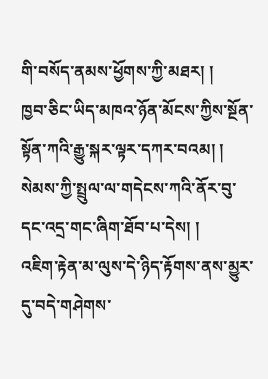གི་བསོད་ནམས་ཕྱོགས་ཀྱི་མཐར། །
ཁྱབ་ཅིང་ཡིད་མཁའ་ཉོན་མོངས་ཀྱིས་སྔོན་སྟོན་ཀའི་རྒྱུ་སྐར་ལྟར་དཀར་བའམ། །
སེམས་ཀྱི་སྤྲུལ་ལ་གདེངས་ཀའི་ནོར་བུ་དང་འདྲ་གང་ཞིག་ཐོབ་པ་དེས། །
འཇིག་རྟེན་མ་ལུས་དེ་ཉིད་རྟོགས་ནས་མྱུར་དུ་བདེ་གཤེགས་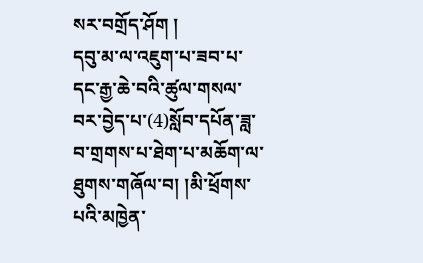སར་བགྲོད་ཤོག །
དབུ་མ་ལ་འཇུག་པ་ཟབ་པ་དང་རྒྱ་ཆེ་བའི་ཚུལ་གསལ་བར་བྱེད་པ་(4)སློབ་དཔོན་ཟླ་བ་གྲགས་པ་ཐེག་པ་མཆོག་ལ་ཐུགས་གཞོལ་བ། །མི་ཕྲོགས་པའི་མཁྱེན་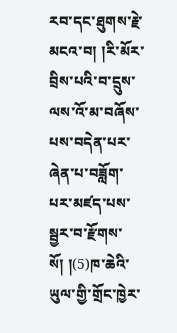རབ་དང་ཐུགས་རྗེ་མངའ་བ། །རི་མོར་བྲིས་པའི་བ་དྲུས་ལས་འོ་མ་བཞོས་པས་བདེན་པར་ཞེན་པ་བཟློག་པར་མཛད་པས་སྦྱར་བ་རྫོགས་སོ། །(5)ཁ་ཆེའི་ཡུལ་གྱི་གྲོང་ཁྱེར་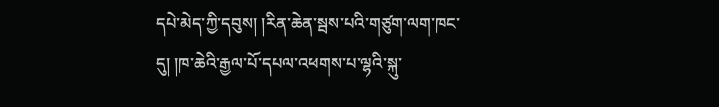དཔེ་མེད་ཀྱི་དབུས། །རིན་ཆེན་སྦས་པའི་གཙུག་ལག་ཁང་དུ། །ཁ་ཆེའི་རྒྱལ་པོ་དཔལ་འཕགས་པ་ལྷའི་སྐུ་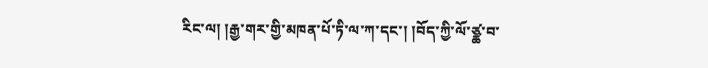རིང་ལ། །རྒྱ་གར་གྱི་མཁན་པོ་ཏི་ལ་ཀ་དང་། །བོད་ཀྱི་ལོ་ཙྪ་བ་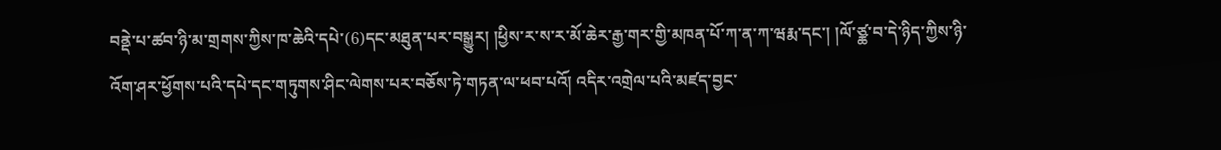བནྡེ་པ་ཚབ་ཉི་མ་གྲགས་ཀྱིས་ཁ་ཆེའི་དཔེ་(6)དང་མཐུན་པར་བསྒྱུར། །ཕྱིས་ར་ས་ར་མོ་ཆེར་རྒྱ་གར་གྱི་མཁན་པོ་ཀ་ན་ཀ་ཝརྨ་དང་། །ལོ་ཙྪ་བ་དེ་ཉིད་ཀྱིས་ཉི་འོག་ཤར་ཕྱོགས་པའི་དཔེ་དང་གཏུགས་ཤིང་ལེགས་པར་བཅོས་ཏེ་གཏན་ལ་ཕབ་པའོ། འདིར་འགྲེལ་པའི་མཛད་བྱང་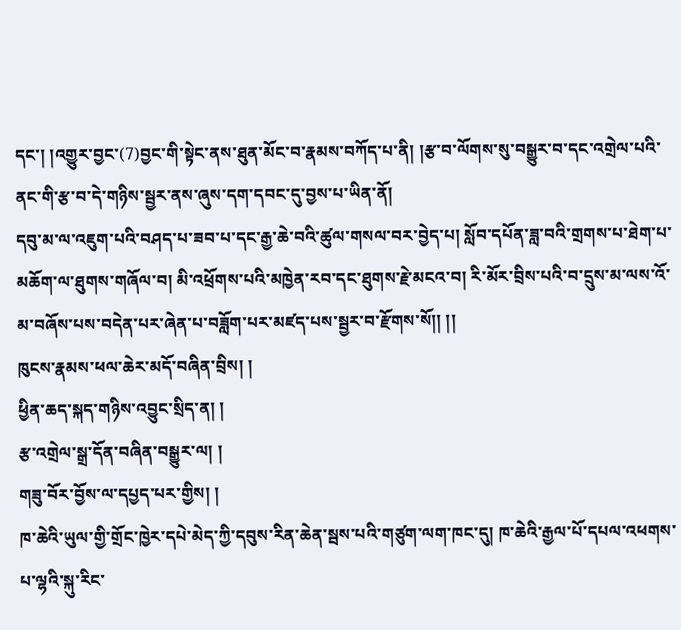དང་། །འགྱུར་བྱང་(7)བྱང་གི་སྟེང་ནས་ཐུན་མོང་བ་རྣམས་བཀོད་པ་ནི། །རྩ་བ་ལོགས་སུ་བསྒྱུར་བ་དང་འགྲེལ་པའི་ནང་གི་རྩ་བ་དེ་གཉིས་སྦྱར་ནས་ཞུས་དག་དབང་དུ་བྱས་པ་ཡིན་ནོ།
དབུ་མ་ལ་འཇུག་པའི་བཤད་པ་ཟབ་པ་དང་རྒྱ་ཆེ་བའི་ཚུལ་གསལ་བར་བྱེད་པ། སློབ་དཔོན་ཟླ་བའི་གྲགས་པ་ཐེག་པ་མཆོག་ལ་ཐུགས་གཞོལ་བ། མི་འཕྲོགས་པའི་མཁྱེན་རབ་དང་ཐུགས་རྗེ་མངའ་བ། རི་མོར་བྲིས་པའི་བ་དྲུས་མ་ལས་འོ་མ་བཞོས་པས་བདེན་པར་ཞེན་པ་བཟློག་པར་མཛད་པས་སྦྱར་བ་རྫོགས་སོ།། །།
ཁུངས་རྣམས་ཕལ་ཆེར་མདོ་བཞིན་བྲིས། །
ཕྱིན་ཆད་སྐད་གཉིས་འབྱུང་སྲིད་ན། །
རྩ་འགྲེལ་སྒྲ་དོན་བཞིན་བསྒྱུར་ལ། །
གཟུ་བོར་བྱོས་ལ་དཔྱད་པར་གྱིས། །
ཁ་ཆེའི་ཡུལ་གྱི་གྲོང་ཁྱེར་དཔེ་མེད་ཀྱི་དབུས་རིན་ཆེན་སྦས་པའི་གཙུག་ལག་ཁང་དུ། ཁ་ཆེའི་རྒྱལ་པོ་དཔལ་འཕགས་པ་ལྷའི་སྐུ་རིང་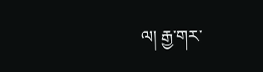ལ། རྒྱ་གར་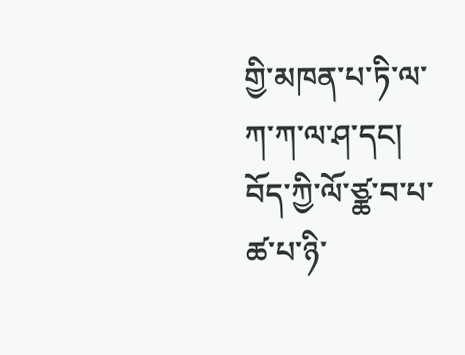གྱི་མཁན་པ་ཏི་ལ་ཀ་ཀ་ལ་ཤ་དང། བོད་ཀྱི་ལོ་ཙྪ་བ་པ་ཚ་པ་ཉི་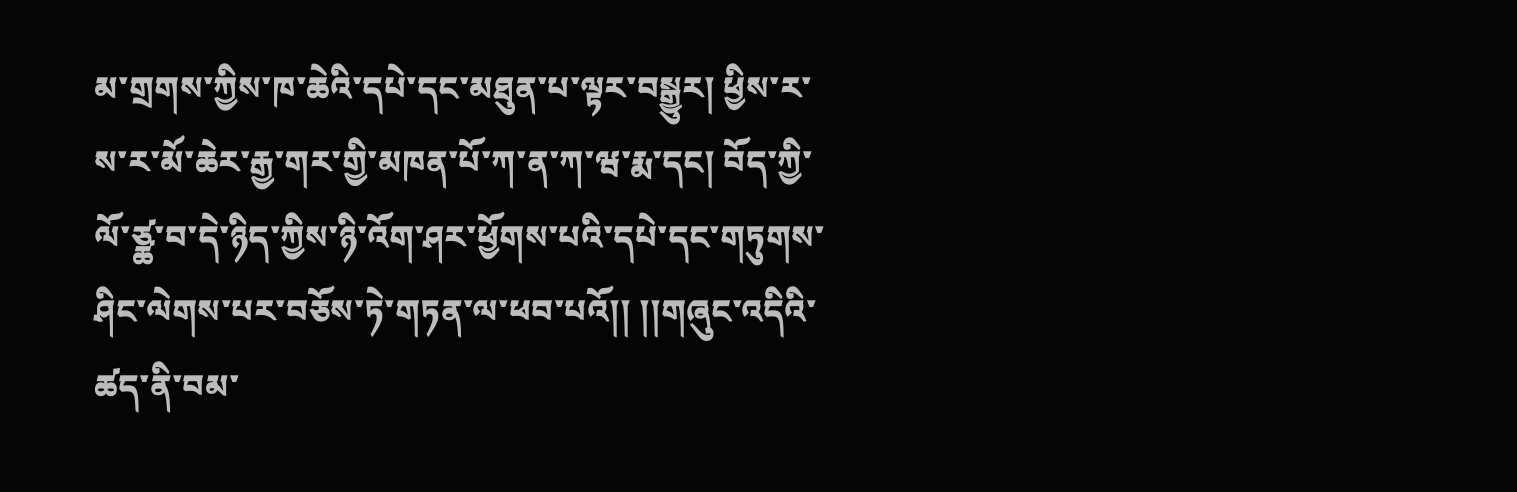མ་གྲགས་ཀྱིས་ཁ་ཆེའི་དཔེ་དང་མཐུན་པ་ལྟར་བསྒྱུར། ཕྱིས་ར་ས་ར་མོ་ཆེར་རྒྱ་གར་གྱི་མཁན་པོ་ཀ་ན་ཀ་ཝ་རྨ་དང། བོད་ཀྱི་ལོ་ཙྪ་བ་དེ་ཉིད་ཀྱིས་ཉི་འོག་ཤར་ཕྱོགས་པའི་དཔེ་དང་གཏུགས་ཤིང་ལེགས་པར་བཅོས་ཏེ་གཏན་ལ་ཕབ་པའོ།། །།གཞུང་འདིའི་ཚད་ནི་བམ་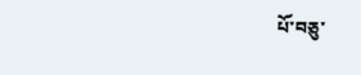པོ་བཅུ་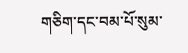གཅིག་དང་བམ་པོ་སུམ་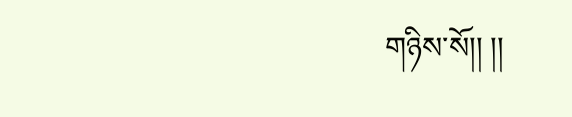གཉིས་སོ།། །།